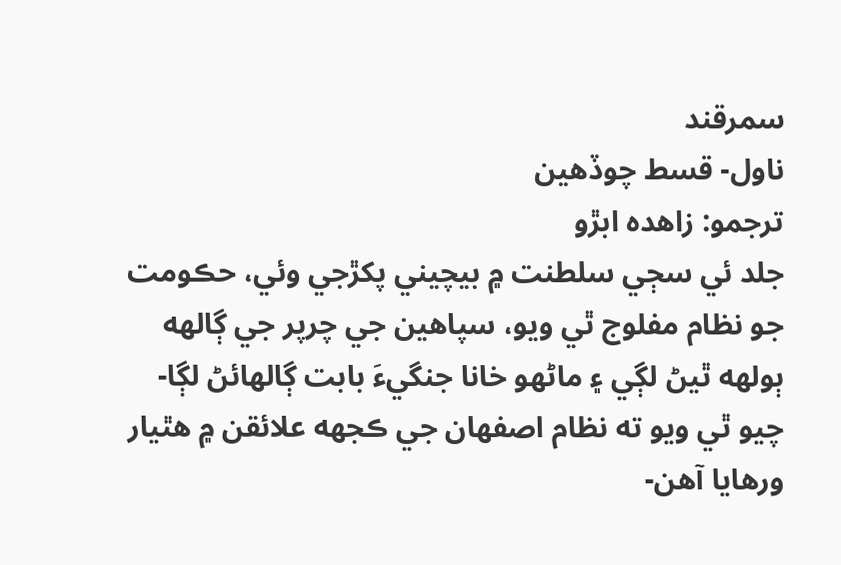سمرقند
ناول- قسط چوڏهين
ترجمو: زاهده ابڙو
جلد ئي سڄي سلطنت ۾ بيچيني پکڙجي وئي، حڪومت جو نظام مفلوج ٿي ويو، سپاهين جي چرپر جي ڳالهه ٻولهه ٿيڻ لڳي ۽ ماڻهو خانا جنگيءَ بابت ڳالهائڻ لڳا- چيو ٿي ويو ته نظام اصفهان جي ڪجهه علائقن ۾ هٿيار ورهايا آهن-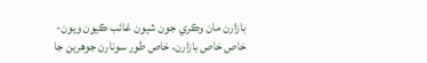بازارن مان وڪري جون شيون غائب ڪيون ويون- خاص خاص بازارن، خاص طور سونارن جوهرين جا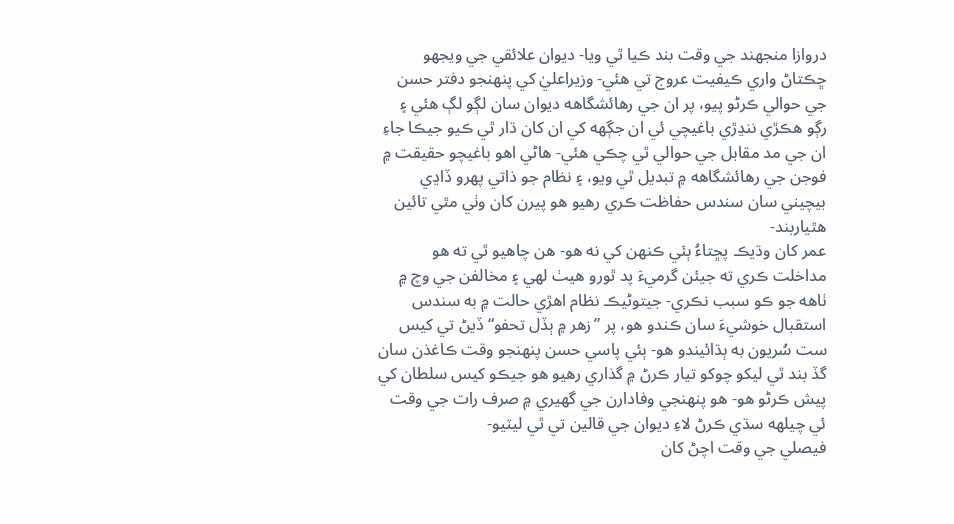دروازا منجهند جي وقت بند ڪيا ٿي ويا- ديوان علائقي جي ويجهو ڇڪتاڻ واري ڪيفيت عروج تي هئي- وزيراعليٰ کي پنهنجو دفتر حسن جي حوالي ڪرڻو پيو، پر ان جي رهائشگاهه ديوان سان لڳو لڳ هئي ۽ رڳو هڪڙي ننڍڙي باغيچي ئي ان جڳهه کي ان کان ڌار ٿي ڪيو جيڪا جاءِ ان جي مد مقابل جي حوالي ٿي چڪي هئي- هاڻي اهو باغيچو حقيقت ۾ فوجن جي رهائشگاهه ۾ تبديل ٿي ويو، ۽ نظام جو ذاتي پهرو ڏاڍي بيچيني سان سندس حفاظت ڪري رهيو هو پيرن کان وٺي مٿي تائين هٿياربند-
عمر کان وڌيڪ پڇتاءُ ٻئي ڪنهن کي نه هو- هن چاهيو ٿي ته هو مداخلت ڪري ته جيئن گرميءَ پد ٿورو هيٺ لهي ۽ مخالفن جي وچ ۾ ٺاهه جو ڪو سبب نڪري- جيتوڻيڪ نظام اهڙي حالت ۾ به سندس استقبال خوشيءَ سان ڪندو هو، پر ”زهر ۾ ٻڏل تحفو“ ڏيڻ تي کيس ست سُريون به ٻڌائيندو هو- ٻئي پاسي حسن پنهنجو وقت ڪاغذن سان گڏ بند ٿي ليکو چوکو تيار ڪرڻ ۾ گذاري رهيو هو جيڪو کيس سلطان کي پيش ڪرڻو هو- هو پنهنجي وفادارن جي گهيري ۾ صرف رات جي وقت ئي چيلهه سڌي ڪرڻ لاءِ ديوان جي قالين تي ٿي ليٽيو-
فيصلي جي وقت اچڻ کان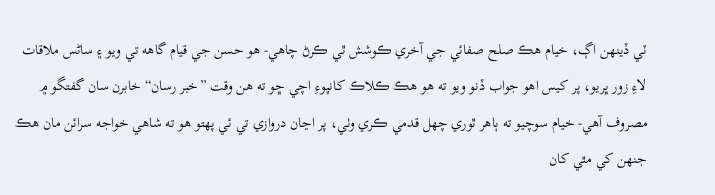ٽي ڏينهن اڳ، خيام هڪ صلح صفائي جي آخري ڪوشش ٿي ڪرڻ چاهي- هو حسن جي قيام گاهه تي ويو ۽ ساڻس ملاقات لاءِ زور ڀريو، پر کيس اهو جواب ڏنو ويو ته هو هڪ ڪلاڪ کانپوءِ اچي ڇو ته هن وقت ”خبر رسان“ خابرن سان گفتگو ۾ مصروف آهي- خيام سوچيو ته ٻاهر ٿوري چهل قدمي ڪري وٺي، پر اڃان دروازي تي ئي پهتو هو ته شاهي خواجه سرائن مان هڪ جنهن کي مٿي کان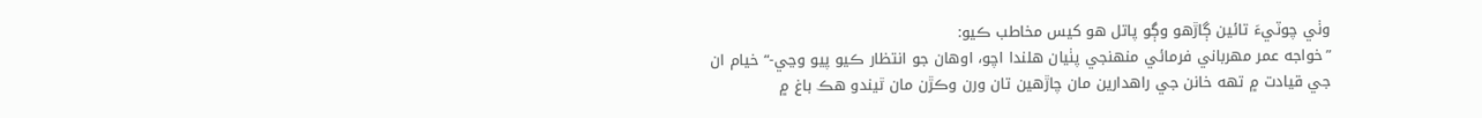وٺي چوٽيءَ تائين ڳاڙهو وڳو پاتل هو کيس مخاطب ڪيو:
”خواجه عمر مهرباني فرمائي منهنجي پٺيان هلندا اچو، اوهان جو انتظار ڪيو پيو وڃي-“ خيام ان جي قيادت ۾ تهه خانن جي راهدارين مان چاڙهين تان ورن وڪڙن مان ٿيندو هڪ باغ ۾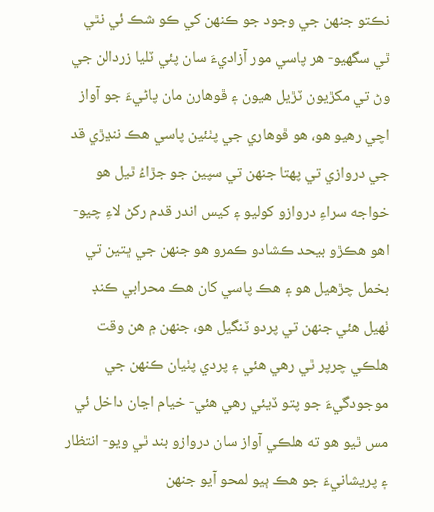نڪتو جنهن جي وجود جو ڪنهن کي ڪو شڪ ئي نٿي ٿي سگهيو- هر پاسي مور آزاديءَ سان پئي ٽليا زردالن جي وڻ تي مکڙيون ٽڙيل هيون ۽ ڦوهارن مان پاڻيءَ جو آواز اچي رهيو هو، هو ڦوهاري جي پٺئين پاسي هڪ ننڍڙي قد جي دروازي تي پهتا جنهن تي سپين جو جڙاءُ ٿيل هو خواجه سراءِ دروازو کوليو ۽ کيس اندر قدم رکڻ لاءِ چيو-
اهو هڪڙو بيحد ڪشادو ڪمرو هو جنهن جي ڀتين تي بخمل چڙهيل هو ۽ هڪ پاسي کان هڪ محرابي ڪنڊ ٺهيل هئي جنهن تي پردو ٽنگيل هو، جنهن ۾ هن وقت هلڪي چرپر ٿي رهي هئي ۽ پردي پٺيان ڪنهن جي موجودگيءَ جو پتو ڏيئي رهي هئي- خيام اڃان داخل ئي مس ٿيو هو ته هلڪي آواز سان دروازو بند ٿي ويو- انتظار ۽ پريشانيءَ جو هڪ ٻيو لمحو آيو جنهن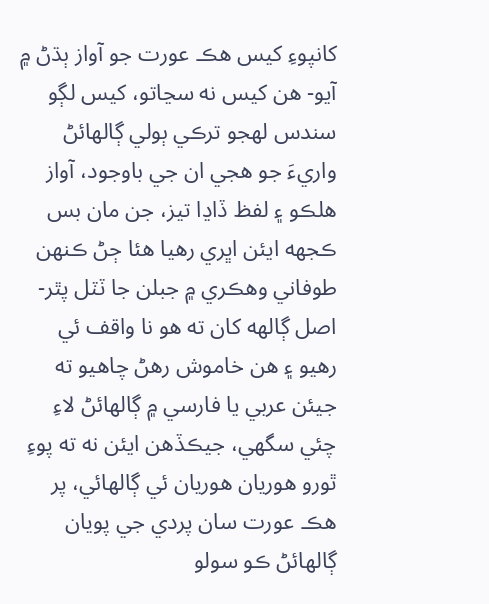کانپوءِ کيس هڪ عورت جو آواز ٻڌڻ ۾ آيو- هن کيس نه سڃاتو، کيس لڳو سندس لهجو ترڪي ٻولي ڳالهائڻ واريءَ جو هجي ان جي باوجود، آواز هلڪو ۽ لفظ ڏاڍا تيز، جن مان بس ڪجهه ايئن اڀري رهيا هئا ڄڻ ڪنهن طوفاني وهڪري ۾ جبلن جا ٽٽل پٿر- اصل ڳالهه کان ته هو نا واقف ئي رهيو ۽ هن خاموش رهڻ چاهيو ته جيئن عربي يا فارسي ۾ ڳالهائڻ لاءِ چئي سگهي، جيڪڏهن ايئن نه ته پوءِ ٿورو هوريان هوريان ئي ڳالهائي، پر هڪ عورت سان پردي جي پويان ڳالهائڻ ڪو سولو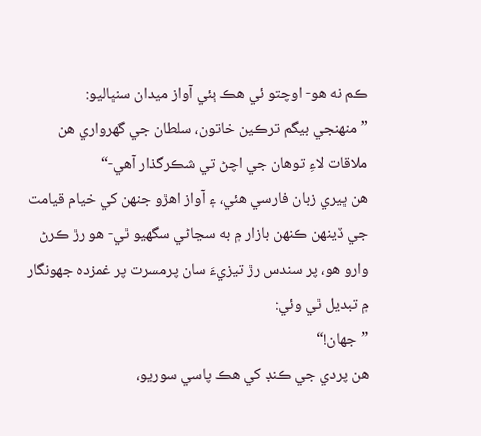ڪم نه هو- اوچتو ئي هڪ ٻئي آواز ميدان سنڀاليو:
”منهنجي بيگم ترڪين خاتون، سلطان جي گهرواري هن ملاقات لاءِ توهان جي اچڻ تي شڪرگذار آهي-“
هن ڀيري زبان فارسي هئي، ۽ آواز اهڙو جنهن کي خيام قيامت جي ڏينهن ڪنهن بازار ۾ به سڃاڻي سگهيو ٿي- هو رڙ ڪرڻ وارو هو، پر سندس رڙ تيزيءَ سان پرمسرت پر غمزده جهونگار ۾ تبديل ٿي وئي:
”جهان!“
هن پردي جي ڪنڊ کي هڪ پاسي سوريو،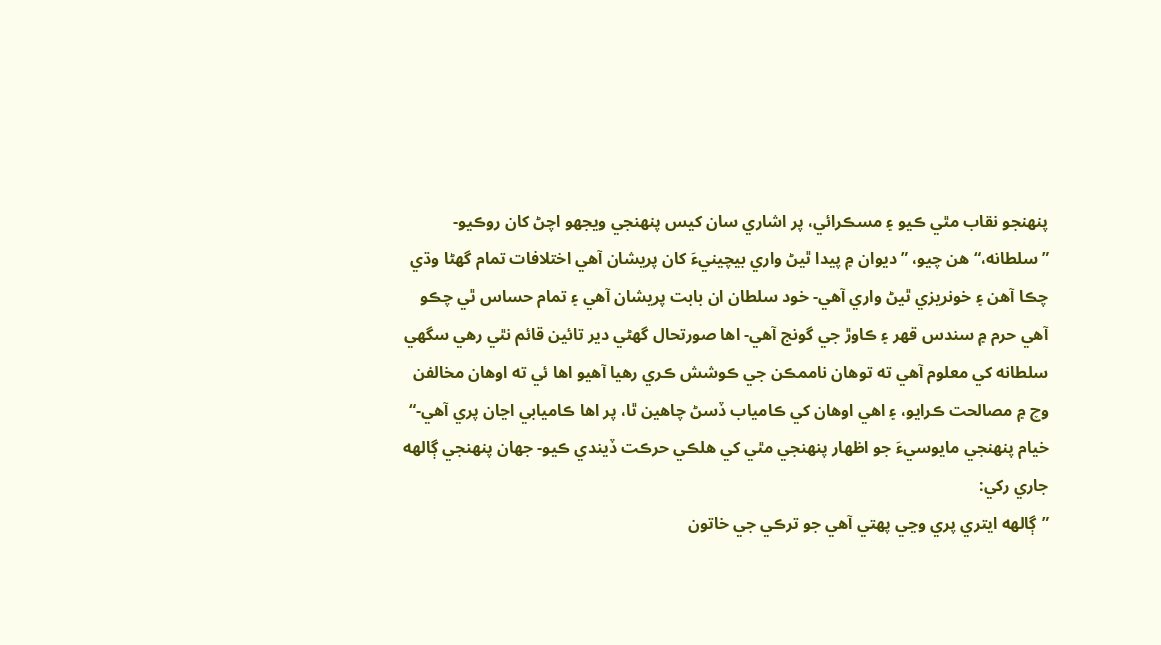پنهنجو نقاب مٿي ڪيو ۽ مسڪرائي، پر اشاري سان کيس پنهنجي ويجهو اچڻ کان روڪيو-
”سلطانه،“ هن چيو، ”ديوان ۾ پيدا ٿيڻ واري بيچينيءَ کان پريشان آهي اختلافات تمام گهڻا وڌي چڪا آهن ۽ خونريزي ٿيڻ واري آهي- خود سلطان ان بابت پريشان آهي ۽ تمام حساس ٿي چڪو آهي حرم ۾ سندس قهر ۽ ڪاوڙ جي گونج آهي- اها صورتحال گهڻي دير تائين قائم نٿي رهي سگهي سلطانه کي معلوم آهي ته توهان ناممڪن جي ڪوشش ڪري رهيا آهيو اها ئي ته اوهان مخالفن وچ ۾ مصالحت ڪرايو، ۽ اهي اوهان کي ڪامياب ڏسڻ چاهين ٿا، پر اها ڪاميابي اڃان پري آهي-“
خيام پنهنجي مايوسيءَ جو اظهار پنهنجي مٿي کي هلڪي حرڪت ڏيندي ڪيو- جهان پنهنجي ڳالهه جاري رکي:
”ڳالهه ايتري پري وڃي پهتي آهي جو ترڪي جي خاتون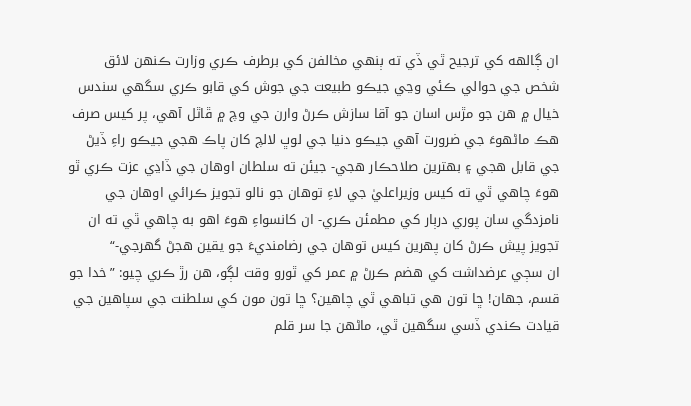ان ڳالهه کي ترجيح ٿي ڏي ته ٻنهي مخالفن کي برطرف ڪري وزارت ڪنهن لائق شخص جي حوالي ڪئي وڃي جيڪو طبيعت جي جوش کي قابو ڪري سگهي سندس خيال ۾ هن جو مڙس اسان جو آقا سازش ڪرڻ وارن جي وچ ۾ ڦاٿل آهي، پر کيس صرف هڪ ماڻهوءَ جي ضرورت آهي جيڪو دنيا جي لوڀ لالچ کان پاڪ هجي جيڪو راءِ ڏيڻ جي قابل هجي ۽ بهترين صلاحڪار هجي- جيئن ته سلطان اوهان جي ڏاڍي عزت ڪري ٿو هوءَ چاهي ٿي ته کيس وزيراعليٰ جي لاءِ توهان جو نالو تجويز ڪرائي اوهان جي نامزدگي سان پوري درٻار کي مطمئن ڪري- ان کانسواءِ هوءَ اهو به چاهي ٿي ته ان تجويز پيش ڪرڻ کان پهرين کيس توهان جي رضامنديءَ جو يقين هجڻ گهرجي-“
ان سڄي عرضداشت کي هضم ڪرڻ ۾ عمر کي ٿورو وقت لڳو، هن رڙ ڪري چيو: ”خدا جو قسم، جهان! ڇا تون هي تباهي ٿي چاهين؟ ڇا تون مون کي سلطنت جي سپاهين جي قيادت ڪندي ڏسي سگهين ٿي، ماڻهن جا سر قلم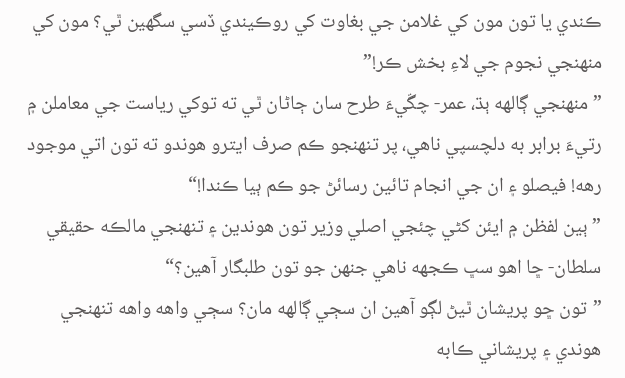ڪندي يا تون مون کي غلامن جي بغاوت کي روڪيندي ڏسي سگهين ٿي؟ مون کي منهنجي نجوم جي لاءِ بخش ڪر!”
”منهنجي ڳالهه ٻڌ، عمر- چڱيءَ طرح سان ڄاڻان ٿي ته توکي رياست جي معاملن ۾ رتيءَ برابر به دلچسپي ناهي، پر تنهنجو ڪم صرف ايترو هوندو ته تون اتي موجود رهه! فيصلو ۽ ان جي انجام تائين رسائڻ جو ڪم ٻيا ڪندا!“
”ٻين لفظن ۾ ايئن کڻي چئجي اصلي وزير تون هوندين ۽ تنهنجي مالڪه حقيقي سلطان- ڇا اهو سڀ ڪجهه ناهي جنهن جو تون طلبگار آهين؟“
”تون ڇو پريشان ٿيڻ لڳو آهين ان سڄي ڳالهه مان؟ سڄي واهه واهه تنهنجي هوندي ۽ پريشاني ڪابه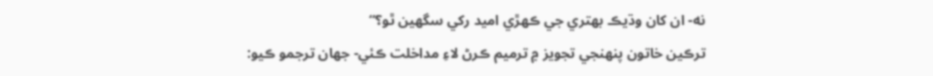نه- ان کان وڌيڪ بهتري جي ڪهڙي اميد رکي سگهين ٿو؟“
ترڪين خاتون پنهنجي تجويز ۾ ترميم ڪرڻ لاءِ مداخلت ڪئي- جهان ترجمو ڪيو: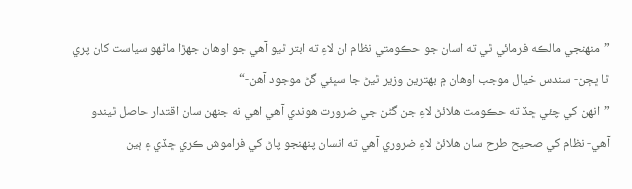”منهنجي مالڪه فرمائي ٿي ته اسان جو حڪومتي نظام ان لاءِ ته ابتر ٿيو آهي جو اوهان جهڙا ماڻهو سياست کان پري ٿا ڀڄن- سندس خيال موجب اوهان ۾ بهترين وزير ٿيڻ جا سڀئي گڻ موجود آهن-“
”انهن کي چئي ڇڏ ته حڪومت هلائڻ لاءِ جن گڻن جي ضرورت هوندي آهي اهي نه جنهن سان اقتدار حاصل ٿيندو آهي- نظام کي صحيح طرح سان هلائڻ لاءِ ضروري آهي ته انسان پنهنجو پاڻ کي فراموش ڪري ڇڏي ۽ ٻين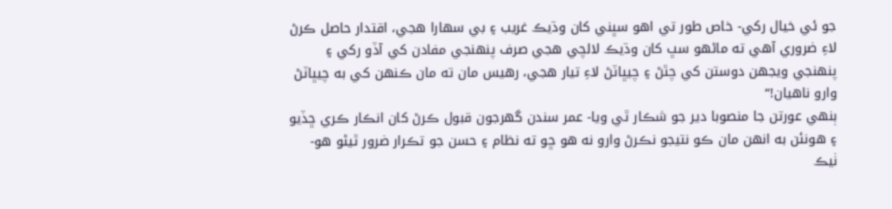جو ئي خيال رکي- خاص طور تي اهو سڀني کان وڌيڪ غريب ۽ بي سهارا هجي، اقتدار حاصل ڪرڻ لاءِ ضروري آهي ته ماڻهو سڀ کان وڌيڪ لالچي هجي صرف پنهنجي مفادن کي آڏو رکي ۽ پنهنجي ويجهن دوستن کي چٿڻ ۽ چيڀاٽڻ لاءِ تيار هجي، رهيس مان ته مان ڪنهن کي به چيڀاٽڻ وارو ناهيان!“
ٻنهي عورتن جا منصوبا دير جو شڪار ٿي ويا- عمر سندن گهرجون قبول ڪرڻ کان انڪار ڪري ڇڏيو ۽ هونئن به انهن مان ڪو نتيجو نڪرڻ وارو نه هو ڇو ته نظام ۽ حسن جو تڪرار ضرور ٿيڻو هو-
ٺيڪ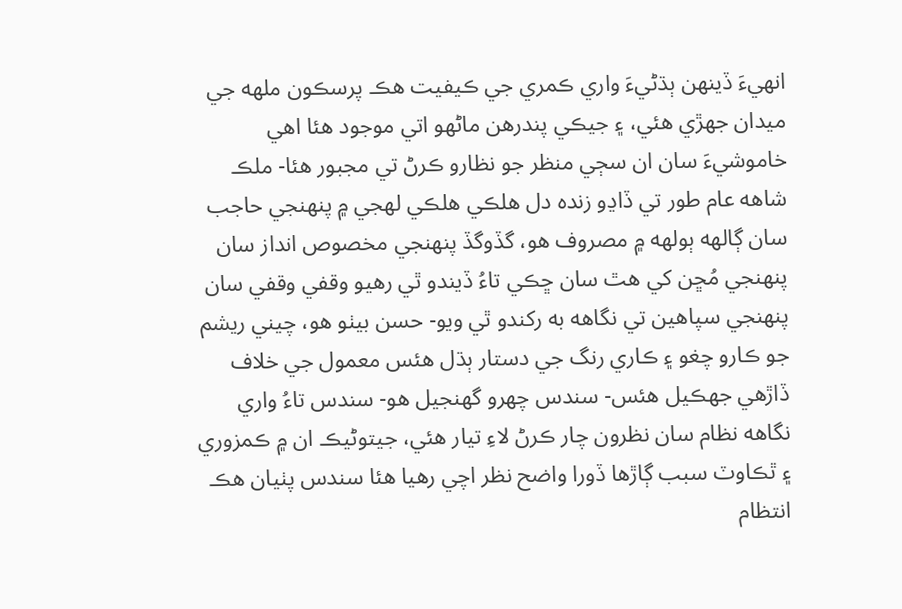انهيءَ ڏينهن ٻڌڻيءَ واري ڪمري جي ڪيفيت هڪ پرسڪون ملهه جي ميدان جهڙي هئي، ۽ جيڪي پندرهن ماڻهو اتي موجود هئا اهي خاموشيءَ سان ان سڄي منظر جو نظارو ڪرڻ تي مجبور هئا- ملڪ شاهه عام طور تي ڏاڍو زنده دل هلڪي هلڪي لهجي ۾ پنهنجي حاجب سان ڳالهه ٻولهه ۾ مصروف هو، گڏوگڏ پنهنجي مخصوص انداز سان پنهنجي مُڇن کي هٿ سان ڇڪي تاءُ ڏيندو ٿي رهيو وقفي وقفي سان پنهنجي سپاهين تي نگاهه به رکندو ٿي ويو- حسن بيٺو هو، چيني ريشم جو ڪارو چغو ۽ ڪاري رنگ جي دستار ٻڌل هئس معمول جي خلاف ڏاڙهي جهڪيل هئس- سندس چهرو گهنجيل هو- سندس تاءُ واري نگاهه نظام سان نظرون چار ڪرڻ لاءِ تيار هئي، جيتوڻيڪ ان ۾ ڪمزوري ۽ ٿڪاوٽ سبب ڳاڙها ڏورا واضح نظر اچي رهيا هئا سندس پٺيان هڪ انتظام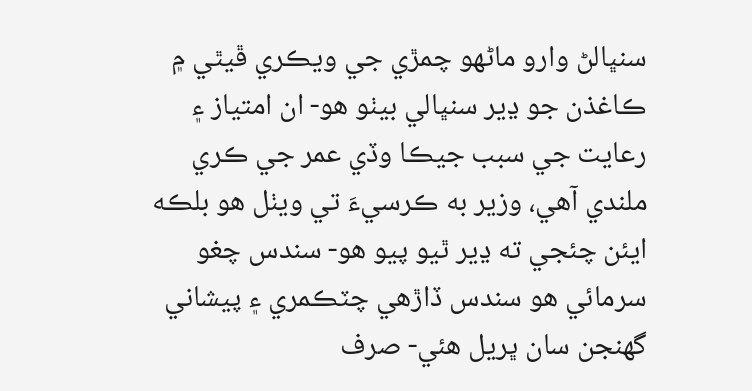سنڀالڻ وارو ماڻهو چمڙي جي ويڪري ڦيٿي ۾ ڪاغذن جو ڍير سنڀالي بيٺو هو- ان امتياز ۽ رعايت جي سبب جيڪا وڏي عمر جي ڪري ملندي آهي، وزير به ڪرسيءَ تي ويٺل هو بلڪه ايئن چئجي ته ڍير ٿيو پيو هو- سندس چغو سرمائي هو سندس ڏاڙهي چٽڪمري ۽ پيشاني گهنجن سان ڀريل هئي- صرف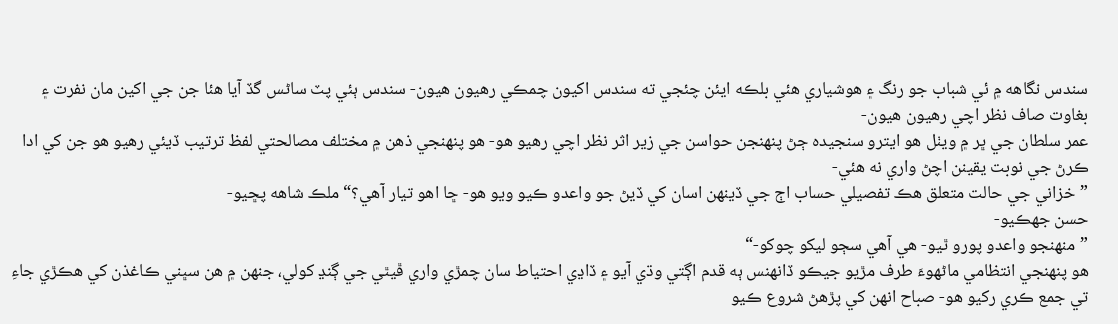سندس نگاهه ۾ ئي شباب جو رنگ ۽ هوشياري هئي بلڪه ايئن چئجي ته سندس اکيون چمڪي رهيون هيون- سندس ٻئي پٽ ساڻس گڏ آيا هئا جن جي اکين مان نفرت ۽ بغاوت صاف نظر اچي رهيون هيون-
عمر سلطان جي ڀر ۾ ويٺل هو ايترو سنجيده ڄڻ پنهنجن حواسن جي زير اثر نظر اچي رهيو هو- هو پنهنجي ذهن ۾ مختلف مصالحتي لفظ ترتيب ڏيئي رهيو هو جن کي ادا ڪرڻ جي نوبت يقينن اچڻ واري نه هئي-
”خزاني جي حالت متعلق هڪ تفصيلي حساب اڄ جي ڏينهن اسان کي ڏيڻ جو واعدو ڪيو ويو هو- ڇا اهو تيار آهي؟“ ملڪ شاهه پڇيو-
حسن جهڪيو-
”منهنجو واعدو پورو ٿيو- هي آهي سڄو ليکو چوکو-“
هو پنهنجي انتظامي ماڻهوءَ طرف مڙيو جيڪو ڏانهنس ٻه قدم اڳتي وڌي آيو ۽ ڏاڍي احتياط سان چمڙي واري ڦيٿي جي ڳنڍ کولي، جنهن ۾ هن سڀني ڪاغذن کي هڪڙي جاءِ تي جمع ڪري رکيو هو- صباح انهن کي پڙهڻ شروع ڪيو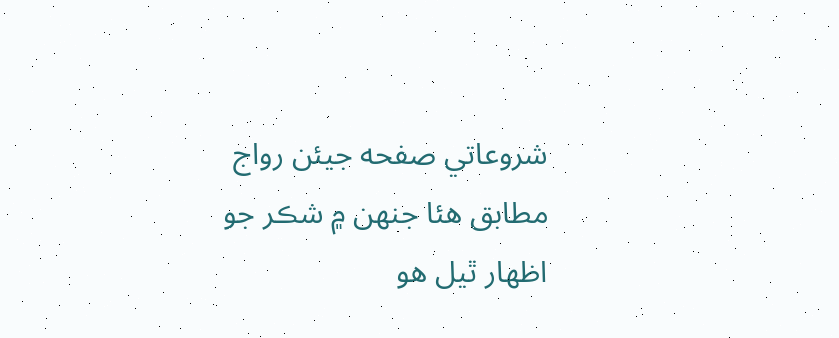شروعاتي صفحه جيئن رواج مطابق هئا جنهن ۾ شڪر جو اظهار ٿيل هو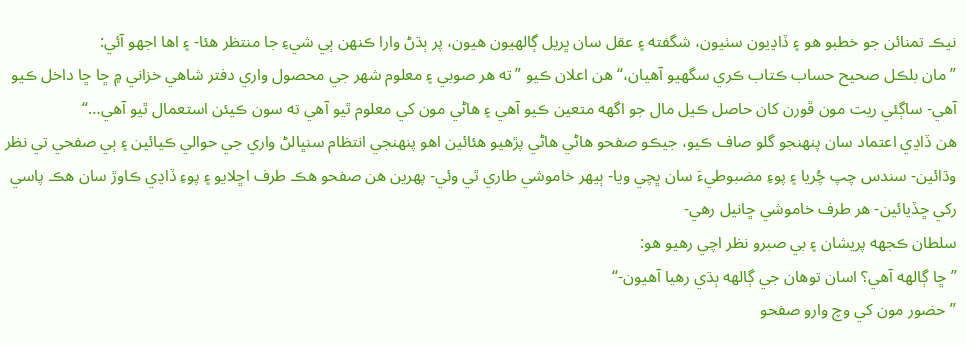نيڪ تمنائن جو خطبو هو ۽ ڏاڍيون سٺيون، شگفته ۽ عقل سان ڀريل ڳالهيون هيون، پر ٻڌڻ وارا ڪنهن ٻي شيءِ جا منتظر هئا- ۽ اها اجهو آئي:
”مان بلڪل صحيح حساب ڪتاب ڪري سگهيو آهيان،“ هن اعلان ڪيو ”ته هر صوبي ۽ معلوم شهر جي محصول واري دفتر شاهي خزاني ۾ ڇا ڇا داخل ڪيو آهي- ساڳئي ريت مون ڦورن کان حاصل ڪيل مال جو اگهه متعين ڪيو آهي ۽ هاڻي مون کي معلوم ٿيو آهي ته سون ڪيئن استعمال ٿيو آهي…“
هن ڏاڍي اعتماد سان پنهنجو گلو صاف ڪيو، جيڪو صفحو هاڻي هاڻي پڙهيو هئائين اهو پنهنجي انتظام سنڀالڻ واري جي حوالي ڪيائين ۽ ٻي صفحي تي نظر وڌائين- سندس چپ چُريا ۽ پوءِ مضبوطيءَ سان ڀچي ويا- ٻيهر خاموشي طاري ٿي وئي- پهرين هن صفحو هڪ طرف اڇلايو ۽ پوءِ ڏاڍي ڪاوڙ سان هڪ پاسي رکي ڇڏيائين- هر طرف خاموشي ڇانيل رهي-
سلطان ڪجهه پريشان ۽ بي صبرو نظر اچي رهيو هو:
”ڇا ڳالهه آهي؟ اسان توهان جي ڳالهه ٻڌي رهيا آهيون-“
”حضور مون کي وچ وارو صفحو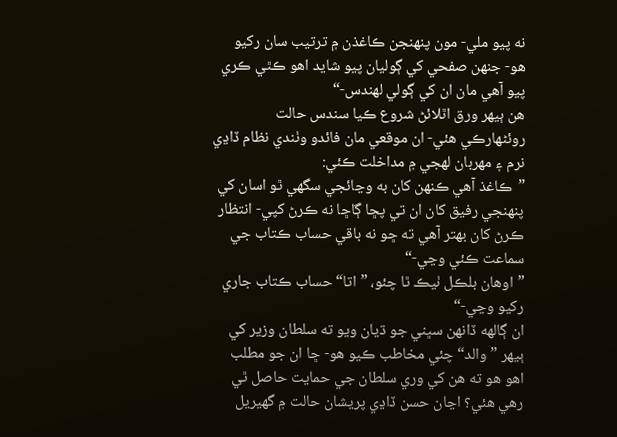نه پيو ملي- مون پنهنجن ڪاغذن ۾ ترتيب سان رکيو هو- جنهن صفحي کي ڳوليان پيو شايد اهو ڪٿي ڪري پيو آهي مان ان کي ڳولي لهندس-“
هن ٻيهر ورق اٿلائڻ شروع ڪيا سندس حالت روئڻهارڪي هئي- ان موقعي مان فائدو وٺندي نظام ڏاڍي نرم ۽ مهربان لهجي ۾ مداخلت ڪئي:
”ڪاغذ آهي ڪنهن کان به وڃائجي سگهي ٿو اسان کي پنهنجي رفيق کان ان تي پڇا ڳاڇا نه ڪرڻ کپي- انتظار ڪرڻ کان بهتر آهي ته ڇو نه باقي حساب ڪتاب جي سماعت ڪئي وڃي-“
”اوهان بلڪل ٺيڪ ٿا چئو، ”اتا“ حساب ڪتاب جاري رکيو وڃي-“
ان ڳالهه ڏانهن سڀني جو ڌيان ويو ته سلطان وزير کي ٻيهر ”والد“ چئي مخاطب ڪيو هو- ڇا ان جو مطلب اهو هو ته هن کي وري سلطان جي حمايت حاصل ٿي رهي هئي؟ اڃان حسن ڏاڍي پريشان حالت ۾ گهيريل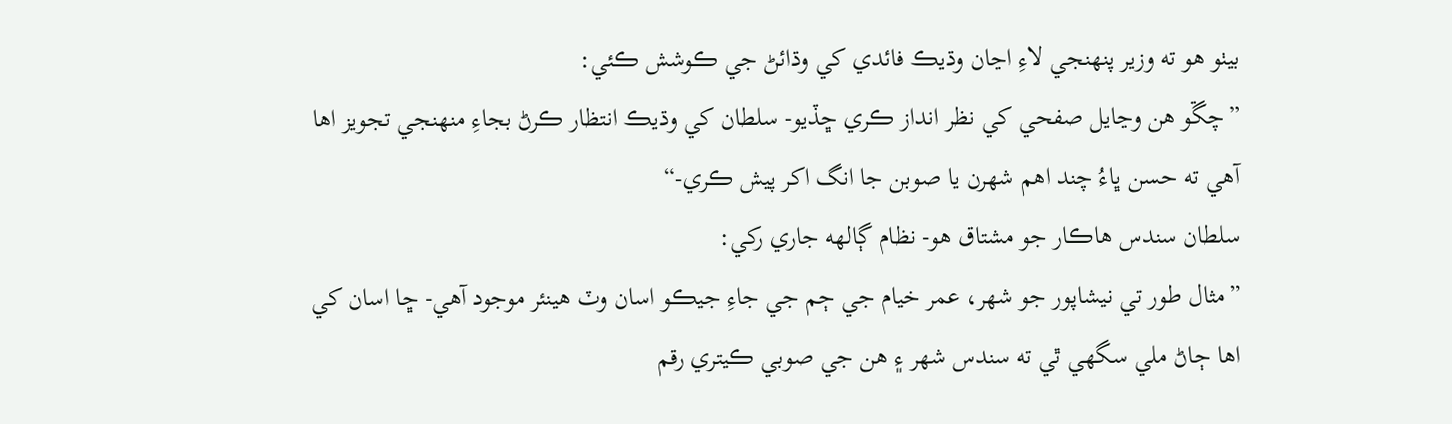بيٺو هو ته وزير پنهنجي لاءِ اڃان وڌيڪ فائدي کي وڌائڻ جي ڪوشش ڪئي:
”چڱو هن وڃايل صفحي کي نظر انداز ڪري ڇڏيو- سلطان کي وڌيڪ انتظار ڪرڻ بجاءِ منهنجي تجويز اها آهي ته حسن ڀاءُ چند اهم شهرن يا صوبن جا انگ اکر پيش ڪري-“
سلطان سندس هاڪار جو مشتاق هو- نظام ڳالهه جاري رکي:
”مثال طور تي نيشاپور جو شهر، عمر خيام جي ڄم جي جاءِ جيڪو اسان وٽ هينئر موجود آهي- ڇا اسان کي اها ڄاڻ ملي سگهي ٿي ته سندس شهر ۽ هن جي صوبي ڪيتري رقم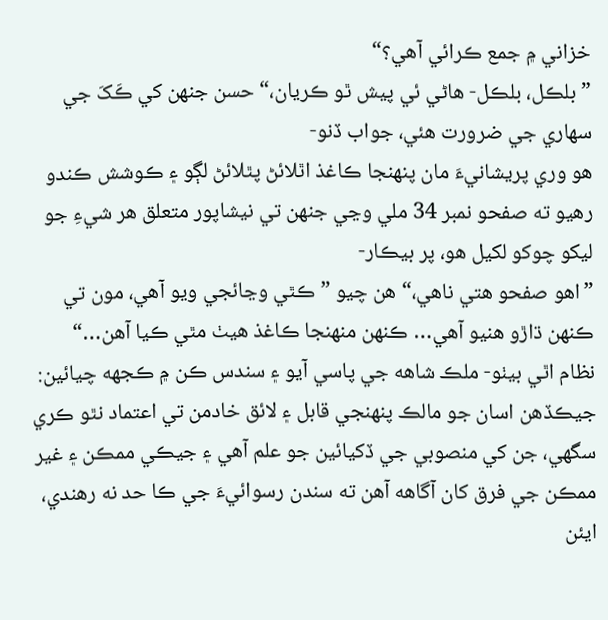خزاني ۾ جمع ڪرائي آهي؟“
”بلڪل، بلڪل- هاڻي ئي پيش ٿو ڪريان،“ حسن جنهن کي ڪَکَ جي سهاري جي ضرورت هئي، جواب ڏنو-
هو وري پريشانيءَ مان پنهنجا ڪاغذ اٿلائڻ پٿلائڻ لڳو ۽ ڪوشش ڪندو رهيو ته صفحو نمبر 34 ملي وڃي جنهن تي نيشاپور متعلق هر شيءِ جو ليکو چوکو لکيل هو، پر بيڪار-
”اهو صفحو هتي ناهي،“ هن چيو ”ڪٿي وڃائجي ويو آهي، مون تي ڪنهن ڌاڙو هنيو آهي… ڪنهن منهنجا ڪاغذ هيٺ مٿي ڪيا آهن…“
نظام اٿي بيٺو- ملڪ شاهه جي پاسي آيو ۽ سندس ڪن ۾ ڪجهه چيائين: جيڪڏهن اسان جو مالڪ پنهنجي قابل ۽ لائق خادمن تي اعتماد نٿو ڪري سگهي، جن کي منصوبي جي ڏکيائين جو علم آهي ۽ جيڪي ممڪن ۽ غير ممڪن جي فرق کان آگاهه آهن ته سندن رسوائيءَ جي ڪا حد نه رهندي، ايئن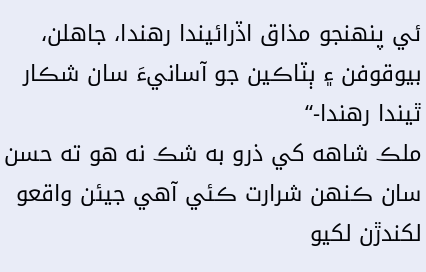ئي پنهنجو مذاق اڏرائيندا رهندا، جاهلن، بيوقوفن ۽ ٻٽاڪين جو آسانيءَ سان شڪار ٿيندا رهندا-“
ملڪ شاهه کي ذرو به شڪ نه هو ته حسن سان ڪنهن شرارت ڪئي آهي جيئن واقعو لکندڙن لکيو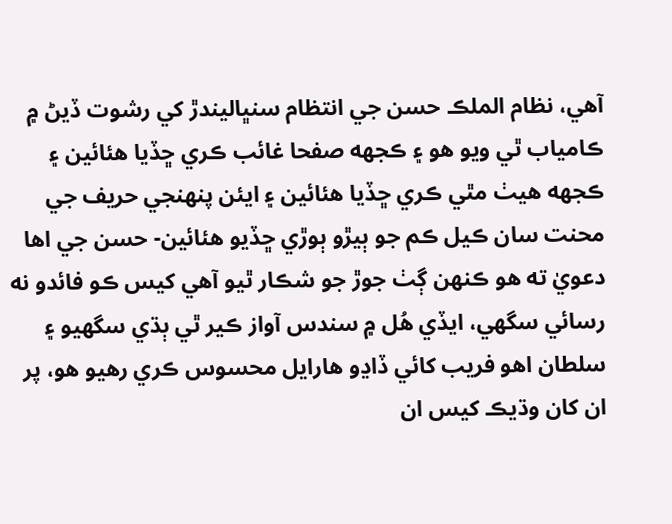آهي، نظام الملڪ حسن جي انتظام سنڀاليندڙ کي رشوت ڏيڻ ۾ ڪامياب ٿي ويو هو ۽ ڪجهه صفحا غائب ڪري ڇڏيا هئائين ۽ ڪجهه هيٺ مٿي ڪري ڇڏيا هئائين ۽ ايئن پنهنجي حريف جي محنت سان ڪيل ڪم جو ٻيڙو ٻوڙي ڇڏيو هئائين- حسن جي اها دعويٰ ته هو ڪنهن ڳٺ جوڙ جو شڪار ٿيو آهي کيس ڪو فائدو نه رسائي سگهي، ايڏي هُل ۾ سندس آواز ڪير ٿي ٻڌي سگهيو ۽ سلطان اهو فريب کائي ڏاڍو هارايل محسوس ڪري رهيو هو، پر ان کان وڌيڪ کيس ان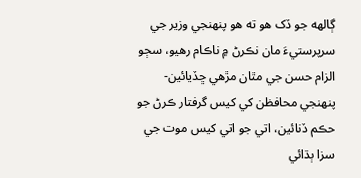ڳالهه جو ڏک هو ته هو پنهنجي وزير جي سرپرستيءَ مان نڪرڻ ۾ ناڪام رهيو، سڄو الزام حسن جي مٿان مڙهي ڇڏيائين- پنهنجي محافظن کي کيس گرفتار ڪرڻ جو حڪم ڏنائين، اتي جو اتي کيس موت جي سزا ٻڌائي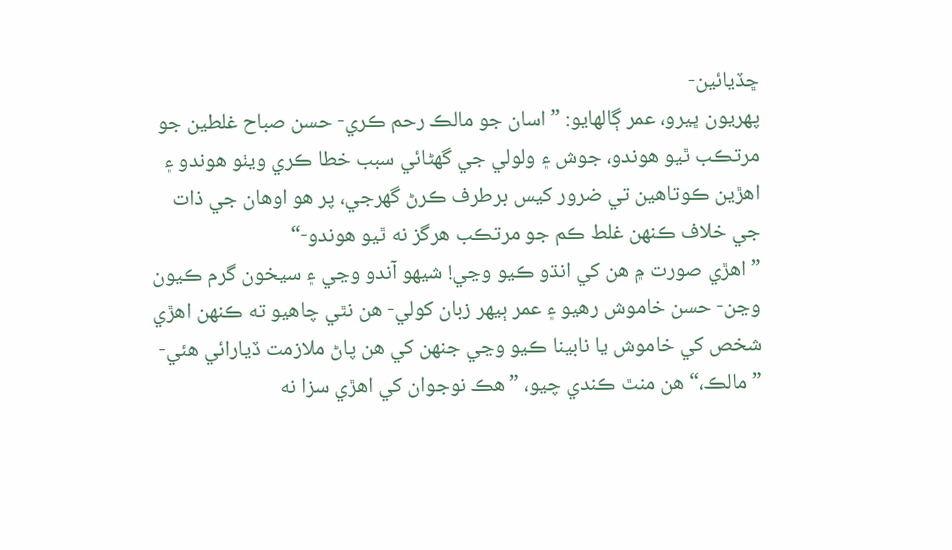ڇڏيائين-
پهريون ڀيرو، عمر ڳالهايو: ”اسان جو مالڪ رحم ڪري- حسن صباح غلطين جو مرتڪب ٿيو هوندو، جوش ۽ ولولي جي گهڻائي سبب خطا ڪري ويٺو هوندو ۽ اهڙين ڪوتاهين تي ضرور کيس برطرف ڪرڻ گهرجي، پر هو اوهان جي ذات جي خلاف ڪنهن غلط ڪم جو مرتڪب هرگز نه ٿيو هوندو-“
”اهڙي صورت ۾ هن کي انڌو ڪيو وڃي! شيهو آندو وڃي ۽ سيخون گرم ڪيون وڃن- حسن خاموش رهيو ۽ عمر ٻيهر زبان کولي- هن نٿي چاهيو ته ڪنهن اهڙي شخص کي خاموش يا نابينا ڪيو وڃي جنهن کي هن پاڻ ملازمت ڏيارائي هئي-
”مالڪ،“ هن منٿ ڪندي چيو، ”هڪ نوجوان کي اهڙي سزا نه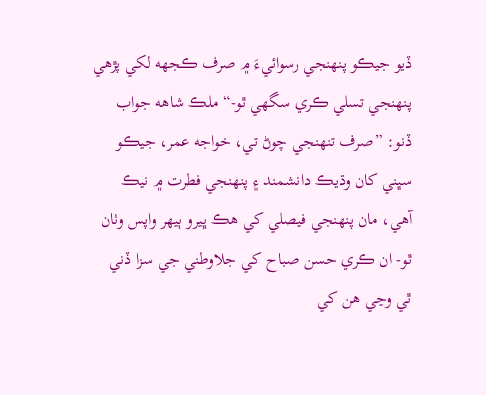ڏيو جيڪو پنهنجي رسوائيءَ ۾ صرف ڪجهه لکي پڙهي پنهنجي تسلي ڪري سگهي ٿو-“ ملڪ شاهه جواب ڏنو: ”صرف تنهنجي چوڻ تي، خواجه عمر، جيڪو سڀني کان وڌيڪ دانشمند ۽ پنهنجي فطرت ۾ نيڪ آهي، مان پنهنجي فيصلي کي هڪ ڀيرو ٻيهر واپس وٺان ٿو- ان ڪري حسن صباح کي جلاوطني جي سزا ڏني ٿي وڃي هن کي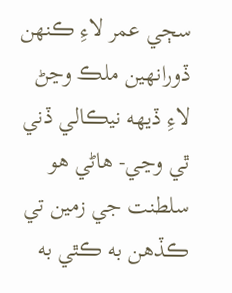سڄي عمر لاءِ ڪنهن ڏورانهين ملڪ وڃڻ لاءِ ڏيهه نيڪالي ڏني ٿي وڃي- هاڻي هو سلطنت جي زمين تي ڪڏهن به ڪٿي به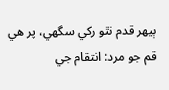ٻيهر قدم نٿو رکي سگهي، پر هي قم جو مرد: انتقام جي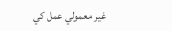غير معمولي عمل کي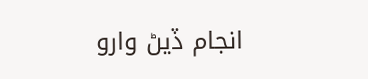انجام ڏيڻ وارو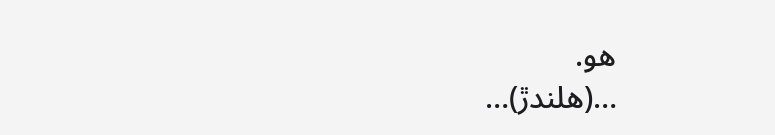هو.
…(هلندڙ)…